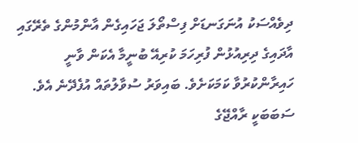ދިވެއްސަކު އުނަގަނޑަށް ފިސްތޯލަ ޖަހައިގެން އާންމުންގެ ތެރޭގައި އާދައިގެ ދިރިއުޅުން ފުރިހަމަ ކުރިއޭ ބުނީމާ އެކަން ވާނީ ހައިރާންކުރުވާ ކަމަކަށެވެ. ބައިވަރު ސުވާލުތައް އުފެދޭނެ އެވެ. ސަބަބަކީ ރާއްޖޭގެ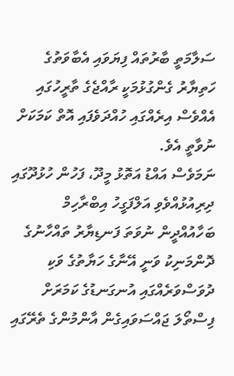ސަލާމަތީ ބާރުތައް ފިޔަވައި އެބާވަތުގެ ހަތިޔާރު ގެންގުޅުމަކީ ރާއްޖެގެ ތާރީހުގައި އެއްވެސް އިރެއްގައި ހުއްދަވެފައި އޮތް ކަމަކަށް ނުވާތީ އެވެ.
ނަމަވެސް އައްޑު އަތޮޅު މީދޫ، ފަހުން ހުޅުދޫގައި ދިރިއުޅުއްވެވި އަލްފަގީހު އިބްރާހިމް ބަހާއުއްދީން ނުވަތަ ފަނޑިޔާރު ތައްހާނުގެ ދޮންމަނިކު ވަނީ އޭނާގެ ހަޔާތުގެ ވަކި ދުވަސްވަރެއްގައި އުނގަނޑުގެ ކަމަރަށް ފިސްތޯލަ ޖައްސަވައިގެން އާންމުންގެ ތެރޭގައި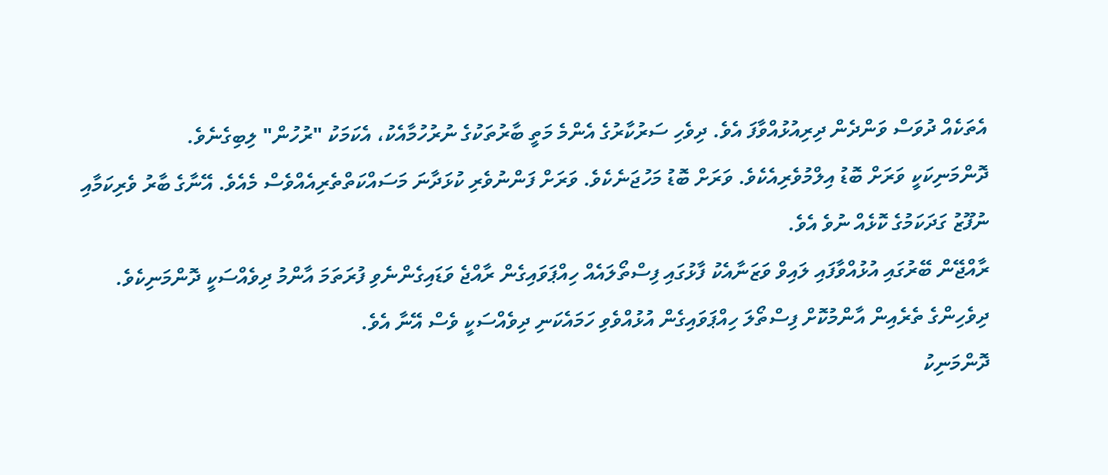އެތަކެއް ދުވަސް ވަންދެން ދިރިއުޅުއްވާފަ އެވެ. ދިވެހި ސަރުކާރުގެ އެންމެ މަތީ ބާރުތަކުގެ ނުރުހުމާއެކު، އެކަމަކު "ރުހުން" ލިބިގެނެވެ.
ދޮންމަނިކަކީ ވަރަށް ބޮޑު އިލްމުވެރިއެކެވެ. ވަރަށް ބޮޑު މަހުޖަނެކެވެ. ވަރަށް ފަންނުވެރި ކުޅަދާނަ މަސައްކަތްތެރިއެއްވެސް މެއެވެ. އޭނާގެ ބާރު ވެރިކަމާއި ނުފޫޒު ގަދަކަމުގެ ކޮޅެއް ނުވެ އެވެ.
ރާއްޖޭން ބޭރުގައި އުޅުއްވާފައި ލައިވް ވަޒަނާއެކު ފާޅުގައި ފިސްތޯލައެއް ހިއްޕަވައިގެން ރާއްޖެ ވަޑައިގެންނެވި ފުރަތަމަ އާންމު ދިވެއްސަކީ ދޮންމަނިކެވެ. ދިވެހިންގެ ތެރެއިން އާންމުކޮށް ފިސްތޯލަ ހިއްޕަވައިގެން އުޅުއްވެވި ހަމައެކަނި ދިވެއްސަކީ ވެސް އޭނާ އެވެ.
ދޮންމަނިކު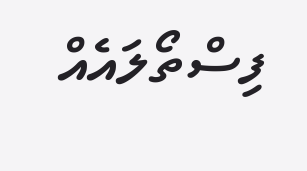ފިސްތޯލައެއް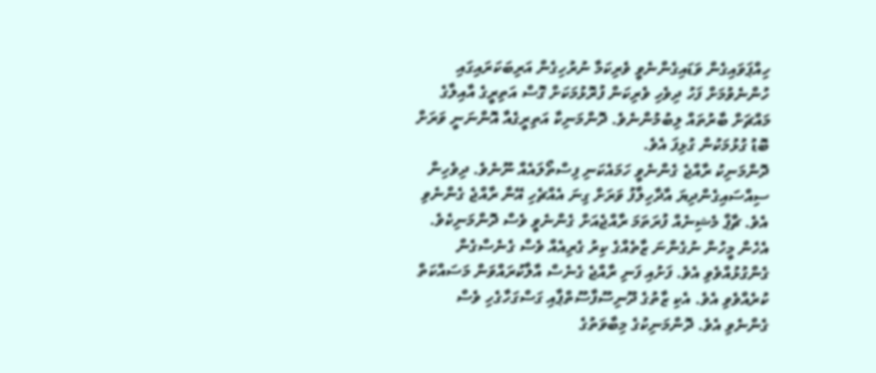ހިއްޕަވައިގެން ވަޑައިގެންނެވީ ވެރިކަމާ ނުރުހިގެން އަރިބަކަރައިގައި ހުންނެވުމަށް ފަހު ދިވެހި ވެރިކަން ފުރޮޅުމަކަށް ގޮސް އަތިރީގެ އާއިލާގެ މައްޗަށް ބާރުތައް ލިބުމުންނެވެ. ދޮންމަނިކާ އަތިރީގެއާ އޮންނަނީ ވަރަށް ބޮޑު ގުޅުމަކުން ގުޅިފަ އެވެ.
ދޮންމަނިކު ރާއްޖެ ގެންނެވީ ހަމައެކަނި ފިސްތޯލައެއް ނޫނެވެ. ދިވެހިން ސިއްސައިގެންދިޔަ އާދާހިލާފު ވަރަށް ގިނަ އެއްޗެހި އޭނާ ރާއްޖެ ގެންނެވި އެވެ. ޗާޕް މެޝިނެއް ފުރަތަމަ ރާއްޖެއަށް ގެންނެވީ ވެސް ދޮންމަނިކެވެ. އެހެން މީހުން ނުގެންނަ ޒާތެއްގެ ކިރު ގެރިއެއް ވެސް ގެނެސްގެން ގެންގުޅުއްވެވި އެވެ. ފަށުއި ފަނި ރާއްޖެ ގެނެސް އާލާކުރައްވަން މަސައްކަތް ކުރެއްވެވި އެވެ. އެކި ޒާތުގެ ދޫނިސޫފާސޫތްޕާއި ގަސްގަހާގެހި ވެސް ގެންނެވި އެވެ. ދޮންމަނިކުގެ މިބާވަތުގެ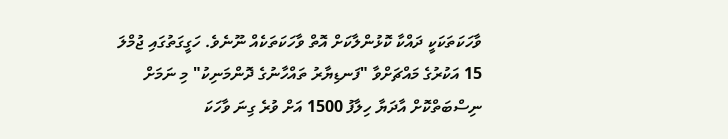ވާހަކަތަކަކީ ދައްކާ ކޮޅުންލާކަށް އޮތް ވާހަކަތަކެއް ނޫނެވެ. ހަގީގަތުގައި ޖުމްލަ 15 އަކުރުގެ މައްޗަށްވާ "ފަނޑިޔާރު ތައްހާނުގެ ދޮންމަނިކު" މި ނަމަށް ނިސްބަތްކޮށް އާދަޔާ ހިލާފު 1500 އަށް ވުރެ ގިނަ ވާހަކަ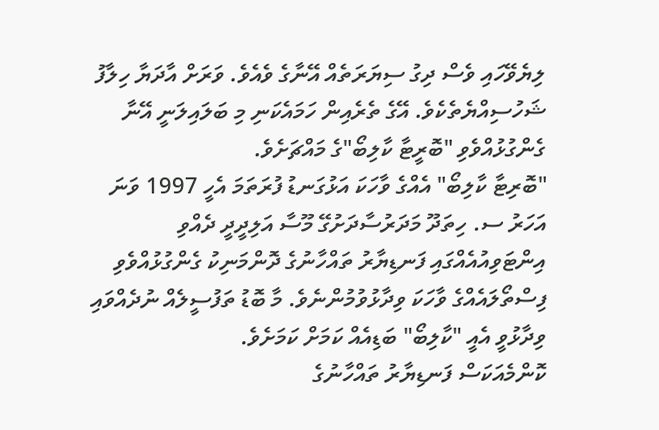ލިޔެވޭހައި ވެސް ދިގު ސިޔަރަތެއް އޭނާގެ ވެއެވެ. ވަރަށް އާދަޔާ ހިލާފު ޝަހުސިއްޔެތެކެވެ. އޭގެ ތެރެއިން ހަމައެކަނި މި ބަލައިލަނީ އޭނާ ގެންގުޅުއްވެވި "ބޮރީޓާ ކާލިބޯ"ގެ މައްޗަށެވެ.
"ބޮރިޓާ ކާލިބޯ" އެއްގެ ވާހަކަ އަޅުގަނޑު ފުރަތަމަ އެހީ 1997 ވަނަ އަހަރު ސ. ހިތަދޫ މަދަރުސާދަށުގޭ މޫސާ އަލިދީދީ ދެއްވި އިންޓަވިއުއެއްގައި ފަނޑިޔާރު ތައްހާނުގެ ދޮންމަނިކު ގެންގުޅުއްވެވި ފިސްތޯލައެއްގެ ވާހަކަ ވިދާޅުވުމުންނެވެ. މާ ބޮޑު ތަފުސީލެއް ނުދެއްވައި ވިދާޅުވީ އެއީ "ކާލިބޯ" ބަޑިއެއް ކަމަށް ކަމަށެވެ.
ކޮންމެއަކަސް ފަނޑިޔާރު ތައްހާނުގެ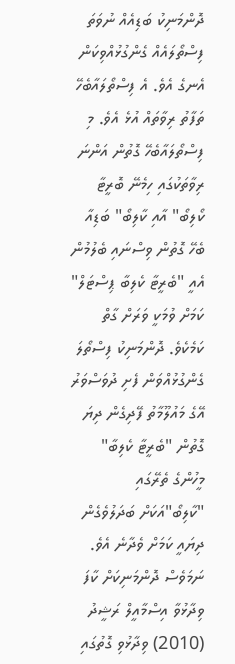ދޮންމަނިކު ބަޑިއެއް ނުވަތަ ފިސްތޯލައެއް ގެންގުޅުއްވިކަން އެނގެ އެވެ. އެ ފިސްތޯލައާބެހޭ ތަފާތު ރިވާތައް އުޅެ އެވެ. މި ފިސްތޯލައާބެހޭ ގޮތުން އަންނަ ރިވާތަކުގައި ހިމެނޭ ބޮރީޓާ ކޯލިބޯ" އާއި ކާލިބޯ" ބަޑިއާ ބެހޭ ގޮތުން ވިސްނައި ބެލުމުން އެއީ "ބެރީޓާ ކެލިބާ ޕިސްޓަލް" ކަމަށް ވުމަކީ ވަރަށް ގާތް ކަމެކެވެ. ދޮންމަނިކު ފިސްތޯލަ ގެންގުޅުއްވަން ފެށި ދުވަސްވަރު އޭގެ މައުލޫމާތު ފޭދިގެން ދިޔަ ގޮތުން "ބެރީޓާ ކެލިބާ" މީހުންގެ ތެރޭގައި "ކާލިބޯ"އަކަށް ބަދަލުވެގެން ދިޔައީ ކަމަށް ވެދާނެ އެވެ.
ނަމަވެސް ދޮންމަނިކަށް ކާފަ ވިދާޅުވާ އިސްމާއީލް ރަޝީދު (2010) ވިދާޅުވި ގޮތުގައި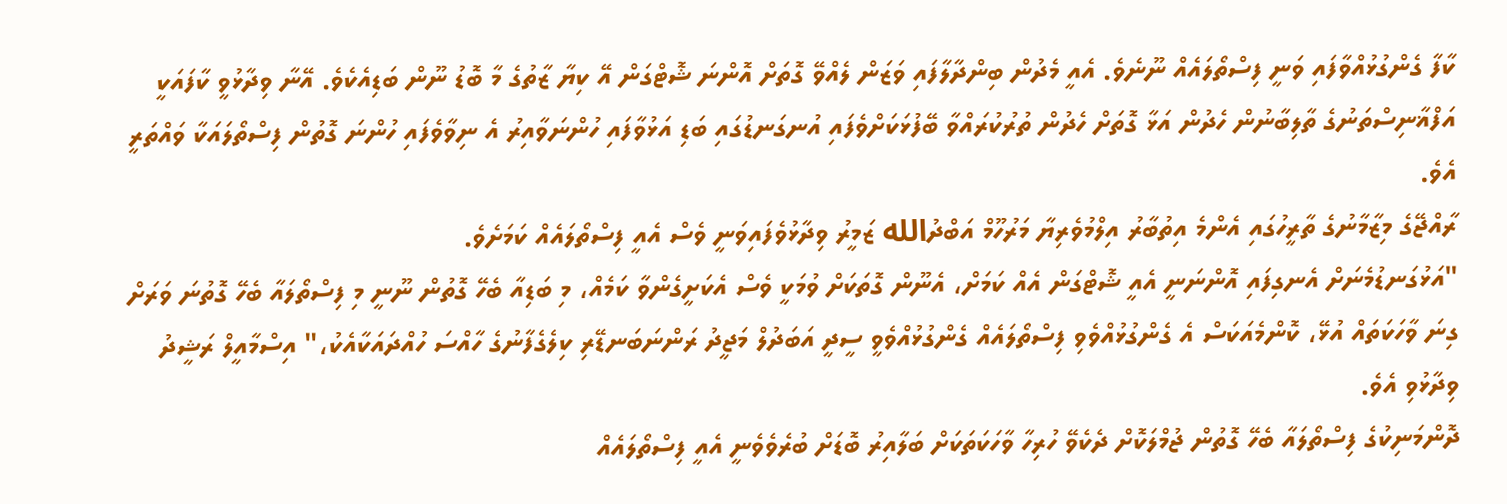ކާފާ ގެންގުޅުއްވާފައި ވަނީ ފިސްތޯލައެއް ނޫނެވެ. އެއީ މެދުން ބިންދާލާފައި ވަޒަން ލެއްވޭ ގޮތަށް އޮންނަ ޝޮޓްގަން އޭ ކިޔާ ޒާތުގެ މާ ބޮޑު ނޫން ބަޑިއެކެވެ. އޭނާ ވިދާޅުވީ ކާފައަކީ އަފްޣާނިސްތަނުގެ ތާލިބާނުން ހެދުން އަޅާ ގޮތަށް ހެދުން ތުރުކުރައްވާ ބޭފުޅަކަށްވެފައި އުނގަނޑުގައި ބަޑި އަޅުވާފައި ހުންނަވާއިރު އެ ނިވާވެފައި ހުންނަ ގޮތުން ފިސްތޯލައަކާ ވައްތަރީ އެވެ.
ރާއްޖޭގެ މިޒާމާނުގެ ތާރީހުގައި އެންމެ އިތުބާރު އިލްމުވެރިޔާ މަރުހޫމް އަބްދުالله ޒަމީރު ވިދާޅުވެފައިވަނީ ވެސް އެއީ ފިސްތޯލައެއް ކަމަށެވެ.
"އަޅުގަނޑުމެނަށް އެނގިފައި އޮންނަނީ އެއީ ޝޮޓްގަން އެއް ކަމަށް، އެނޫން ގޮތަކަށް ވުމަކީ ވެސް އެކަށީގެންވާ ކަމެއް، މި ބަޑިއާ ބެހޭ ގޮތުން ނޫނީ މި ފިސްތޯލައާ ބެހޭ ގޮތުނަ ވަރަށް ގިނަ ވާހަކަތައް އުޅޭ، ކޮންމެއަކަސް އެ ގެންގުޅުއްވެވި ފިސްތޯލައެއް ގެންގުޅުއްވެވީ ސީދީ އަބަދުލް މަޖީދު ރަންނަބަނޑޭރި ކިލެގެފާނުގެ ހާއްސަ ހުއްދައަކާއެކު،" އިސްމާއީލް ރަޝީދު ވިދާޅުވި އެވެ.
ދޮންމަނިކުގެ ފިސްތޯލައާ ބެހޭ ގޮތުން ޖުމްލަކޮށް ދެކެވޭ ހުރިހާ ވާހަކަތަކަށް ބަލާއިރު ބޮޑަށް ބުރެވެވެނީ އެއީ ފިސްތޯލައެއް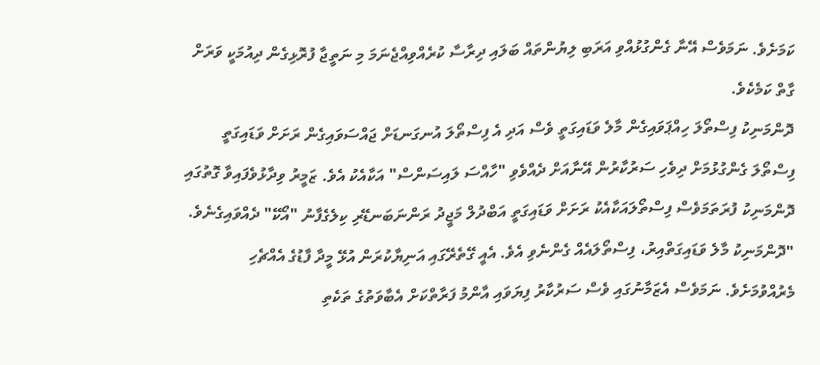ކަމަށެވެ. ނަމަވެސް އޭނާ ގެންގުޅުއްވި އަރަބި ލިޔުންތައް ބަލައި ދިރާސާ ކުރެއްވިއްޖެނަމަ މި ނަތީޖާ ފުރޮޅިގެން ދިއުމަކީ ވަރަށް ގާތް ކަމެކެވެ.
ދޮންމަނިކު ފިސްތޯލަ ހިއްޕަވައިގެން މާލެ ވަޑައިގަތީ ވެސް އަދި އެ ފިސްތޯލަ އުނގަނޑަށް ޖައްސަވައިގެން ރަށަށް ވަޑައިގަތީ ފިސްތޯލަ ގެންގުޅުމަށް ދިވެހި ސަރުކާރުން އޭނާއަށް ދެއްވެވި "ހާއްސަ ލައިސަންސް" އަކާއެކު އެވެ. ޒަމީރު ވިދާޅުވެފައިވާ ގޮތުގައި ދޮންމަނިކު ފުރަތަމަވެސް ފިސްތޯލައަކާއެކު ރަށަށް ވަޑައިގަތީ އަބްދުލް މަޖީދު ރަންނަބަނޑޭރި ކިލެގެފާނު "އޯކޭ" ދެއްވައިގެނެވެ.
"ދޮންމަނިކު މާލެ ވަޑައިގަތްއިރު، ފިސްތޯލައެއް ގެންނެވި އެވެ. އެއީ ގޭތެރޭގައި އަނިޔާކުރަން އުޅޭ މީދާ ފާޑުގެ އެއްޗެހި މެރުއްވުމަށެވެ. ނަމަވެސް އެޒަމާނުގައި ވެސް ސަރުކާރު ފިޔަވައި އާންމު ފަރާތްކަށް އެބާވަތުގެ ތަކެތި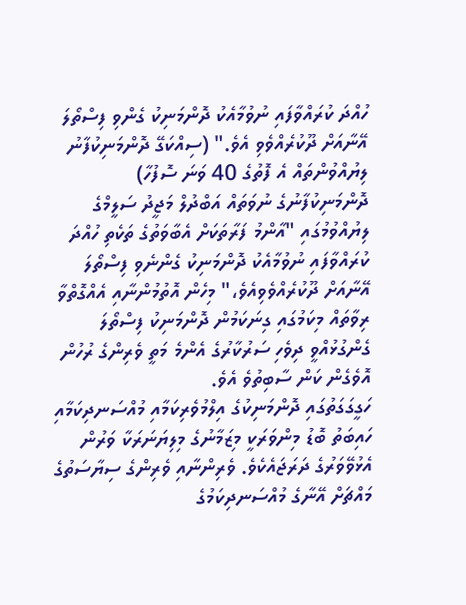ހުއްދަ ކުރައްވާފައި ނުވުމާއެކު ދޮންމަނިކު ގެންވި ފިސްތޯލަ އޭނާއަށް ދޫކުރެއްވެވި އެވެ." (ސިއްކަގޭ ދޮންމަނިކުފާނު ލިޔުއްވުންތައް އެ ފޮތުގެ 40 ވަނަ ސޮފުހާ)
ދޮންމަނިކުފާނުގެ ނުވަތައް އަބްދުލް މަޖީދު ސަލީމްގެ ލިޔުއްވުމުގައި "އާންމު ފަރާތަކަށް އެބާވަތުގެ ތަކެތި ހުއްދަ ކުރައްވާފައި ނުވުމާއެކު ދޮންމަނިކު ގެންނެވި ފިސްތޯލަ އޭނާއަށް ދޫކުރެއްވެވިއެވެ،" މިހެން އޮތުމުންނާއި އެއްގޮތްވާ ރިވާތައް މިކަމުގައި ގިނަކަމުން ދޮންމަނިކު ފިސްތޯލަ ގެންގުޅުއްވީ ދިވެހި ސަރުކާރުގެ އެންމެ މަތީ ވެރިންގެ ރުހުން އޮވެގެން ކަން ސާބިތުވެ އެވެ.
ހަގީގަގަތުގައި ދޮންމަނިކުގެ އިލްމުވެރިކަމާއި މުއްސަނދިކަމާއި ހައިބަތު ބޮޑު މިންވަރަކީ މިޒަމާނުގެ މިލިޔަނަރަކާ ވަރުން އެޅުވޭވަރުގެ ދަރަޖައެކެވެ. ވެރިންނާއި ވެރިންގެ ސިޔާސަތުގެ މައްޗަށް އޭނާގެ މުއްސަނދިކަމުގެ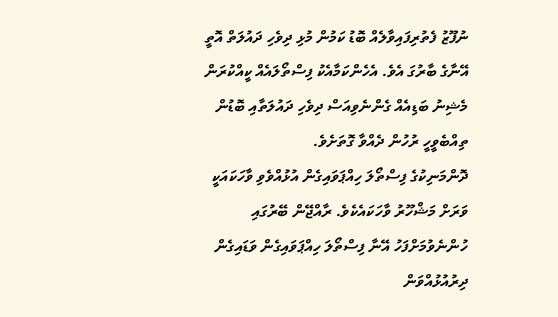ނުފޫޒު ފެތުރިފައިވާލެއް ބޮޑު ކަމުން މުޅި ދިވެހި ދައުލަތް އޮތީ އޭނާގެ ބާރުގަ އެވެ. އެހެންކަމާއެކު ފިސްތޯލައެއް ކީއްކުރަން މެޝިނު ބަޑިއެއް ގެންނެވިއަސް ދިވެހި ދައުލަތާއި ބޮޑުން ތިއްބެވީހީ ރުހުން ދެއްވާ ގޮތަށެވެ.
ދޮންމަނިކުގެ ފިސްތޯލަ ހިއްޕަވައިގެން އުޅުއްވެވި ވާހަކައަކީ ވަރަށް މަޝްހޫރު ވާހަކައެކެވެ. ރާއްޖޭން ބޭރުގައި ހުންނެވުމަށްފަހު އޭނާ ފިސްތޯލަ ހިއްޕަވައިގެން ވަޑައިގެން ދިރުއުޅުއްވަން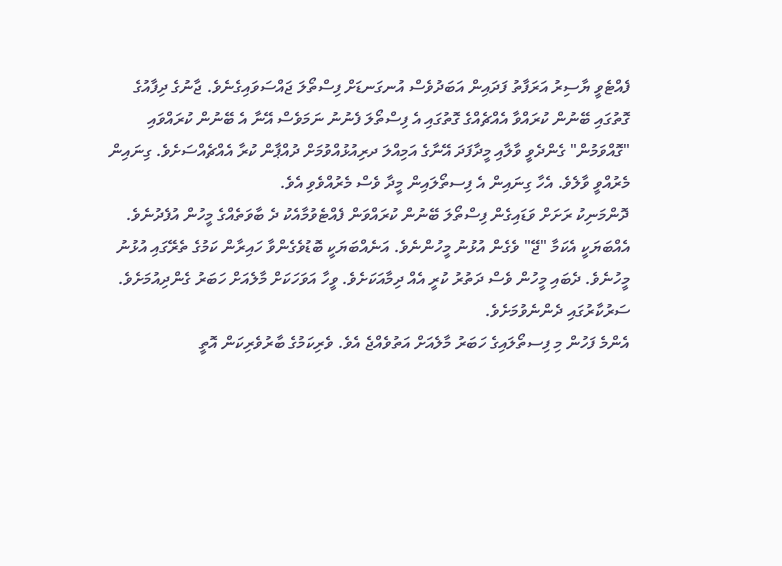ފެއްޓެވީ ޔާސިރު އަރަފާތު ފަދައިން އަބަދުވެސް އުނގަނޑަށް ފިސްތޯލަ ޖައްސަވައިގެނެވެ. ޖާނުގެ ދިފާއުގެ ގޮތުގައި ބޭނުން ކުރައްވާ އެއްޗެއްގެ ގޮތުގައި އެ ފިސްތޯލަ ފެނުނު ނަމަވެސް އޭނާ އެ ބޭނުން ކުރައްވައި "ގޮއްވަމުން" ގެންދެވީ ވާލާއި މީދާފަދަ އޭނާގެ އަމިއްލަ ދރިއުޅުއްވުމަށް ދުއްޕާން ކުރާ އެއްޗެއްސަށެވެ. ގިނައިން މެރުއްވީ ވާލެވެ. އެހާ ގިނައިން އެ ފިސތޯލައިން މީދާ ވެސް މެރުއްވެވި އެވެ.
ދޮންމަނިކު ރަށަށް ވަޑައިގެން ފިސްތޯލަ ބޭނުން ކުރައްވަން ފެއްޓެވުމާއެކު ދެ ބާވަތެއްގެ މީހުން އުފެދުނެވެ. އެއްބަޔަކީ އެކަމާ "ޖޭ" ވެގެން އުޅުނު މީހުންނެވެ. އަނެއްބަޔަކީ ބޮޑުވެގެންވާ ހައިރާން ކަމުގެ ތެރޭގައި އުޅުނު މީހުނެވެ. ދެބައި މީހުން ވެސް ދަތުރު ކުރީ އެއް ދިމާއަކަށެވެ. ވީހާ އަވަހަކަށް މާލެއަށް ހަބަރު ގެންދިއުމަށެވެ. ސަރުކާރުގައި ދެންނެވުމަށެވެ.
އެންމެ ފަހުން މި ފިސތޯލައިގެ ހަބަރު މާލެއަށް އަތުވެއްޖެ އެވެ. ވެރިކަމުގެ ބާރުވެރިކަން އޮތީ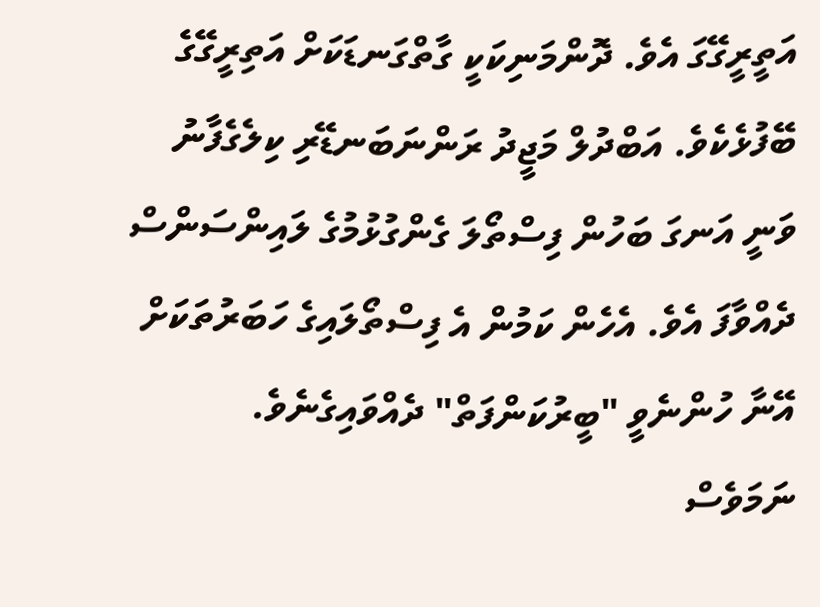އަތީރީގޭގަ އެވެ. ދޮންމަނިކަކީ ގާތްގަނޑަކަށް އަތިރީގޭގެ ބޭފުޅެކެވެ. އަބްދުލް މަޖީދު ރަންނަބަނޑޭރި ކިލެގެފާނު ވަނީ އަނގަ ބަހުން ފިސްތޯލަ ގެންގުޅުމުގެ ލައިންސަންސް ދެއްވާފަ އެވެ. އެހެން ކަމުން އެ ފިސްތޯލައިގެ ހަބަރުތަކަށް އޭނާ ހުންނެވީ "ބީރުކަންފަތް" ދެއްވައިގެނެވެ.
ނަމަވެސް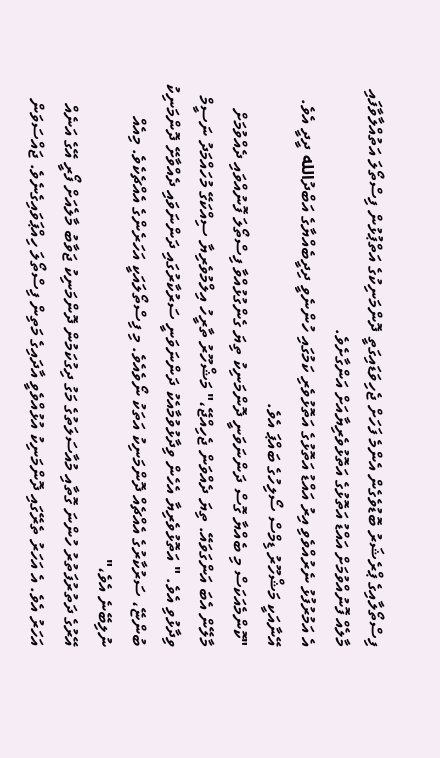ފިސްތޯލާއިގެ ޕްރެޝަރު ބޮޑުވެގެން އެންމެ ފަހަށް ޖެހިވަޑައިގަތީ ދޮންމަނިކުގެ އަތްޕުޅުން ފިސްތޯލަ އަތުއްލާވާފައި މާލެއް ފޮނުއްވުމަށް އައްޑު އަތޮޅުގެ އަތޮޅުވެރިޔާއަށް އަންގާށެވެ.
އެ އަމުރުފުޅު ނެރުއްވެވި އިރު އައްޑު އަތޮޅުގެ އަތޮޅުވެރި ކަމުގައި ހުންނެވީ ދިދީބެއްޔާގެ އަބްދުالله ދީދީ އެވެ. އޭނާއަކީ މަޝްހޫރު ޑިމްސް ސޯލިހުގެ ބައްޕަ އެވެ.
"ކޮންމެއަކަސް މި ބެއްޔާ ގޮސް ދަންނަވަނީ ދޮންމަނިކު ތިޔަ ގެންގުޅުއްވާ ފިސްތޯލަ ފޮނުއްވައި ދެއްވުމަށް މާލޭން އެބަ އަންގަވައޭ. ތިޔަ ދެއްވަން ޖެހިއްޖޭ،" މަޝްހޫރު ތާރީހު އިލްމުވެރިޔާ ސިއްކަގޭ މުހައްމަދު ނަސީމް ވިދާޅުވި އެވެ. " އަތޮޅުވެރިޔާ އެހެން ވިދާޅުވުމާއެކު ދަންނަވަނީ ސަރުކާރުގައި ދަންނަވައި ދެއްވާށޭ ދޮންމަނިކު ބުންޏޭ، ސަރުކާރުގެ އެއްޗެއް ދޮންމަނިކު އަތަކު ނޯވެއެވެ. މި ފިސްތޯލައަކީ އަހަރެންގެ އެއްޗެކެވެ. މިއެއް ނުލިބޭނެ އެވެ،"
އޭރުގެ ދަތުރުފަތުރު ހުންނަ ގޮތާއި މުއާސަލަތުގެ މަގު ދިގުކަމުން ދޮންމަނިކު ޖަވާބު މާލެއަށް ފޯރީ އޭގެ އަނެއް އަހަރު އެވެ. އެ އަހަރު ތެރޭގައި ދޮންމަނިކު އުޅުއްވެވީ އާދައިގެ މަތިން ފިސްތޯލަ ހިއްޕަވައިގެނެވެ. ޖައްސަވަން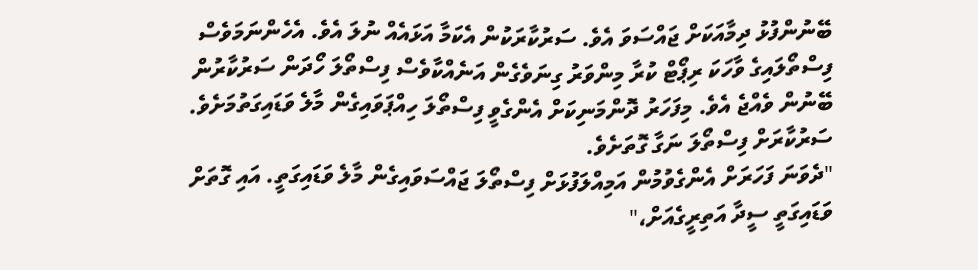ބޭނުންފުޅު ދިމާއަކަށް ޖައްސަވަ އެވެ. ސަރުކާރަކުން އެކަމާ އަޅައެއް ނުލަ އެވެ. އެހެންނަމަވެސް ފިސްތޯލައިގެ ވާހަކަ ރިޕޯޓް ކުރާ މިންވަރު ގިނަވެގެން އަނެއްކާވެސް ފިސްތޯލަ ހޯދަން ސަރުކާރުން ބޭނުން ވެއްޖެ އެވެ. މިފަހަރު ދޮންމަނިކަށް އެންގެވީ ފިސްތޯލަ ހިއްޕަވައިގެން މާލެ ވަޑައިގަތުމަށެވެ. ސަރުކާރަށް ފިސްތޯލަ ނަގާ ގޮތަށެވެ.
"ދެވަނަ ފަހަރަށް އެންގެވުމުން އަމިއްލަފުޅަށް ފިސްތޯލަ ޖައްސަވައިގެން މާލެ ވަޑައިގަތީ. އައި ގޮތަށް ވަޑައިގަތީ ސީދާ އަތިރީގެއަށް،"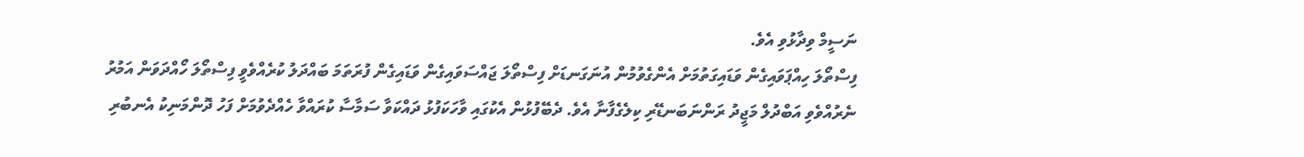ނަސީމް ވިދާޅުވި އެވެ.
ފިސްތޯލަ ހިއްޕަވައިގެން ވަޑައިގަތުމަށް އެންގެވުމުން އުނަގަނޑަށް ފިސްތޯލަ ޖައްސަވައިގެން ވަޑައިގެން ފުރަތަމަ ބައްދަލު ކުރެއްވެވީ ފިސްތޯލަ ހޯއްދަވަން އަމުރު ނެރުއްވެވި އަބްދުލް މަޖީދު ރަންނަބަނޑޭރި ކިލެގެފާނާ އެވެ. ދެބޭފުޅުން އެކުގައި ވާހަކަފުޅު ދައްކަވާ ސަމާސާ ކުރައްވާ ހެއްދެވުމަށް ފަހު ދޮންމަނިކު އެނބުރި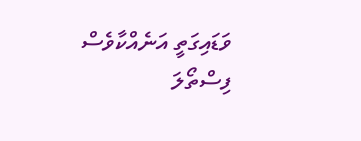ވަޑައިގަތީ އަނެއްކާވެސް ފިސްތޯލަ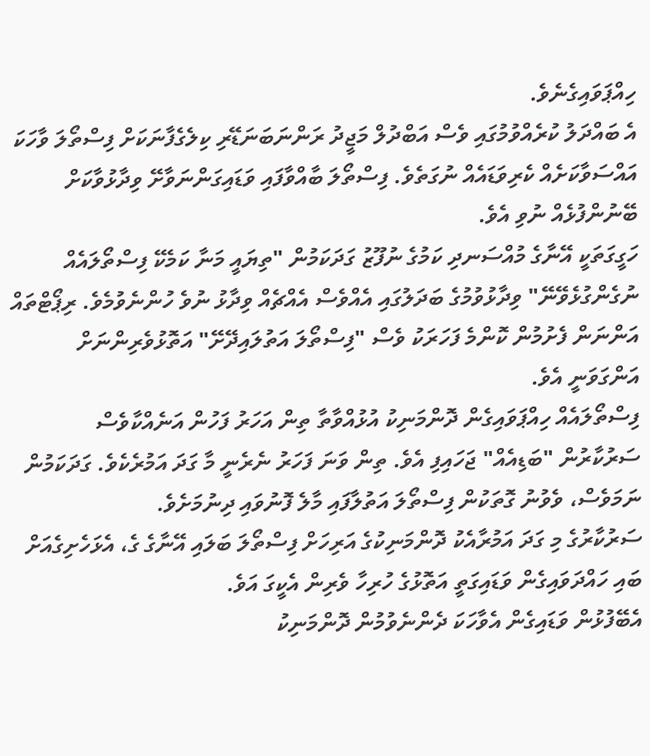ހިއްޕަވައިގެނެވެ.
އެ ބައްދަލު ކުރެއްވުމުގައި ވެސް އަބްދުލް މަޖީދު ރަންނަބަނަޑޭރި ކިލެގެފާނަކަށް ފިސްތޯލަ ވާހަކަ އައްސަވާކަށެއް ކެރިވަޑައެއް ނުގަތެވެ. ފިސްތޯލަ ބާއްވާފައި ވަޑައިގަންނަވާށޭ ވިދާޅުވާކަށް ބޭނުންފުޅެއް ނުވި އެވެ.
ހަގީގަތަކީ އޭނާގެ މުއްސަނދި ކަމުގެ ނުފޫޒު ގަދަކަމުން "ތިޔައީ މަނާ ކަމެކޭ ފިސްތޯލައެއް ނުގެންގުޅެވޭނޭ" ވިދާޅުވުމުގެ ބަދަލުގައި އެއްވެސް އެއްޗެއް ވިދާޅު ނުވެ ހުންނެވުމެވެ. ރިޕޯޓްތައް އަންނަން ފެށުމުން ކޮންމެ ފަހަރަކު ވެސް "ފިސްތޯލަ އަތުލައިދޭށޭ" އަތޮޅުވެރިންނަށް އަންގަވަނީ އެވެ.
ފިސްތޯލައެއް ހިއްޕަވައިގެން ދޮންމަނިކު އުޅުއްވާތާ ތިން އަހަރު ފަހުން އަނެއްކާވެސް ސަރުކާރުން "ބަޑިއެއް" ޖަހައިފި އެވެ. ތިން ވަނަ ފަހަރު ނެރެނީ މާ ގަދަ އަމުރެކެވެ. ގަދަކަމުން ނަމަވެސް، ވެވުނު ގޮތަކުން ފިސްތޯލަ އަތުލާފައި މާލެ ފޮނުވައި ދިނުމަށެވެ.
ސަރުކާރުގެ މި ގަދަ އަމުރާއެކު ދޮންމަނިކުގެ އަރިހަށް ފިސްތޯލަ ބަލައި އޭނާގެ ގެ، އެޅަހެށިގެއަށް ބައި ހައްދަވައިގެން ވަޑައިގަތީ އަތޮޅުގެ ހުރިހާ ވެރިން އެކީގަ އަވެ.
އެބޭފުޅުން ވަޑައިގެން އެވާހަކަ ދެންނެވުމުން ދޮންމަނިކު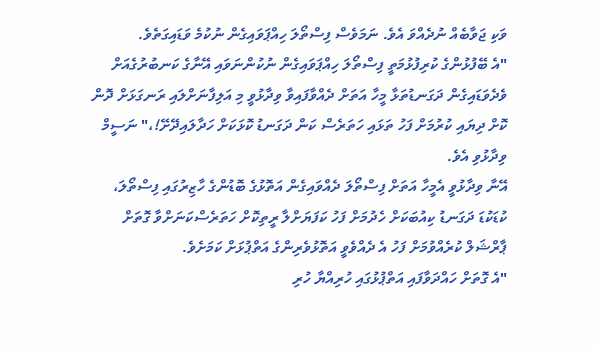ވަކި ޖަވާބެއް ނުދެއްވަ އެވެ. ނަމަވެސް ފިސްތޯލަ ހިއްޕަވައިގެން ނުކުމެ ވަޑައިގަތެވެ.
"އެ ބޭފުޅުންގެ ކުރިފުޅުމަތީ ފިސްތޯލަ ހިއްޕަވައިގެން ނުކުންނަވައި އޭނާގެ ކަނބުރުގެއަށް ވެދެވަޑައިގެން ދަގަނޑުތަޅާ މީހާ އަތަށް ދެއްވާފައިވާ ވިދާޅުވީ މި އަލިފާނަށްލައި ރަނގަޅަށް ދޮން ކޮށް ދިޔައި ކުރުމަށް ފަހު ތަޅައި ހަތަރެސް ކަން ދަގަނޑު ކޮޅަކަށް ހަދާލައިދޭށޭ!،" ނަސީމް ވިދާޅުވި އެވެ.
އޭނާ ވިދާޅުވީ އެމީހާ އަތަށް ފިސްތޯލަ ދެއްވައިގެން އަތޮޅުގެ ބޮޑުންގެ ހާޒިރުގައި ފިސްތޯލަ، ކުޑަކުޑަ ދަގަނޑު ކިއުބަކަށް ހެދުމަށް ފަހު ކަފަޔަށްލާ ރީތިކޮށް ހަތަރެސްކަނަށްވާ ގޮތަށް ޕާރްޝަލް ކުރެއްވުމަށް ފަހު އެ ދެއްވެވީ އަތޮޅުވެރިންގެ އަތްޕުޅަށް ކަމަށެވެ.
"އެ ގޮތަށް ހައްދަވާފައި އަތްޕުޅުގައި ހުރިއްޔާ ހުރި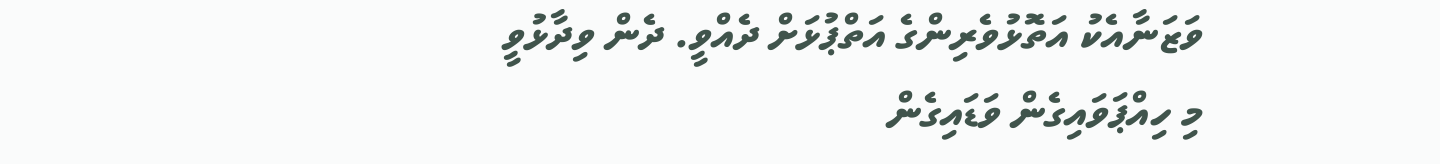ވަޒަނާއެކު އަތޮޅުވެރިންގެ އަތްޕުޅަށް ދެއްވީ. ދެން ވިދާޅުވީ
މި ހިއްޕަވައިގެން ވަޑައިގެން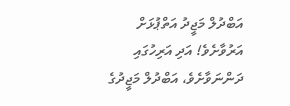އަބްދުލް މަޖީދު އަތްޕުޅަށް އަރުވާށެވެ! އަދި އަރިހުގައި ދަންނަވާށެވެ، އަބްދުލް މަޖީދުގެ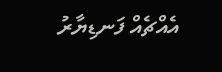އެއްޗެއް ފަނޑިޔާރު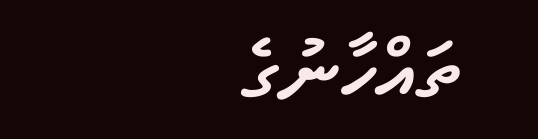ތައްހާނުގެ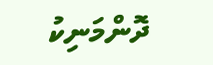ދޮންމަނިކު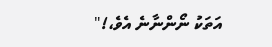އަތަކު ނޯންނާނެ އެވެ،!"